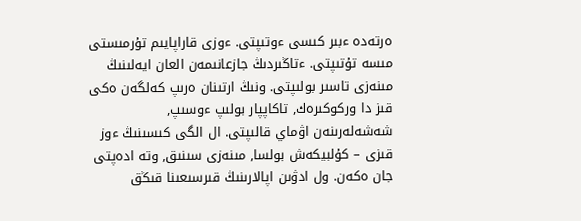ەرتەدە ءبىر كىسى ءوتىپتى. ءوزى قاراپايىم تۇرمىستى مىسە تۇتىپتى. ءتاڭىردىڭ جازعانىمەن العان ايەلىنىڭ مىنەزى تاسىر بولىپتى. ونىڭ ارتىنان ەرىپ كەلگەن ەكى قىز دا وركوكىرەك, تاكاپپار بولىپ ءوسىپ, شەشەلەرىنەن اۋماي قالىپتى. ال الگى كىسىنىڭ ءوز قىزى – كۇلبيكەش بولسا, مىنەزى سىنىق, وتە ادەپتى جان ەكەن. ول ادۋىن اپالارىنىڭ قىرسىعىنا قىڭق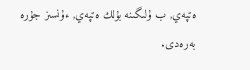ەتپەي, ب ۇلىگىنە بۇلك ەتپەي, ءۇنسىز جۇرە بەرەدى.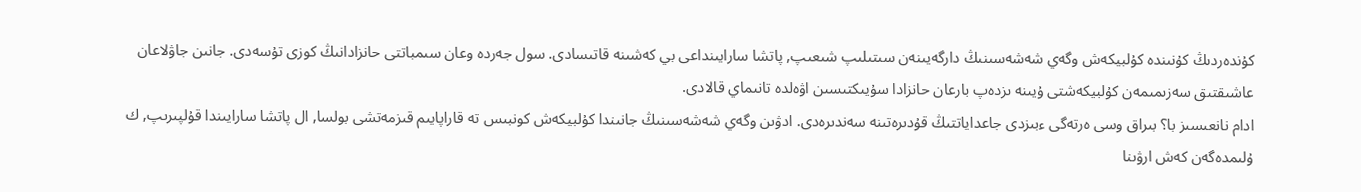كۇندەردىڭ كۇنىندە كۇلبيكەش وگەي شەشەسىنىڭ دارگەيىنەن سىتىلىپ شىعىپ, پاتشا سارايىنداعى بي كەشىنە قاتىسادى. سول جەردە وعان سىمباتتى حانزادانىڭ كوزى تۇسەدى. جانىن جاۋلاعان عاشىقتىق سەزىمىمەن كۇلبيكەشتى ۇيىنە ىزدەپ بارعان حانزادا سۇيىكتىسىن اۋەلدە تانىماي قالادى.
ادام نانعىسىز با؟ بىراق وسى ەرتەگى ءبىزدى جاعداياتتىڭ قۇدىرەتىنە سەندىرەدى. ادۋىن وگەي شەشەسىنىڭ جانىندا كۇلبيكەش كونبىس تە قاراپايىم قىزمەتشى بولسا, ال پاتشا سارايىندا قۇلپىرىپ, ك ۇلىمدەگەن كەش ارۋىنا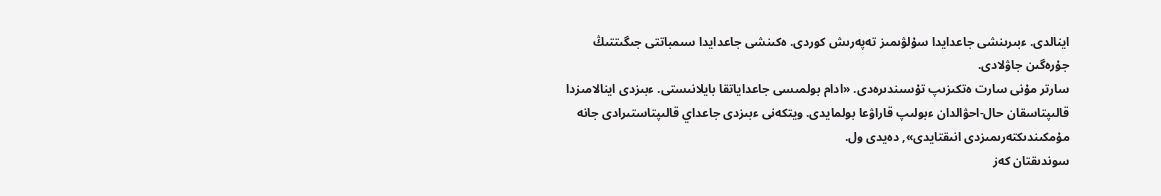اينالدى. ءبىرىنشى جاعدايدا سۇلۋىمىز تەپەرىش كوردى. ەكىنشى جاعدايدا سىمباتتى جىگىتتىڭ جۇرەگىن جاۋلادى.
سارتر مۇنى سارت ەتكىزىپ تۇسىندىرەدى. «ادام بولمىسى جاعداياتقا بايلانىستى. ءبىزدى اينالامىزدا قالىپتاسقان حال-احۋالدان ءبولىپ قاراۋعا بولمايدى. ويتكەنى ءبىزدى جاعداي قالىپتاستىرادى جانە مۇمكىندىكتەرىمىزدى انىقتايدى», دەيدى ول.
سوندىقتان كەز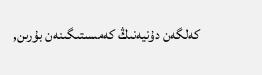كەلگەن دۇنيەنىڭ كەمىستىگىنەن بۇرىن,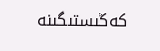كەڭىستىگىنە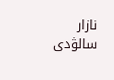نازار سالۋدى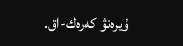ۇيرەنۋ كەرەك-اق.